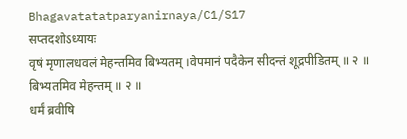Bhagavatatatparyanirnaya/C1/S17
सप्तदशोऽध्यायः
वृषं मृणालधवलं मेहन्तमिव बिभ्यतम् ।वेपमानं पदैकेन सीदन्तं शूद्रपीडितम् ॥ २ ॥
बिभ्यतमिव मेहन्तम् ॥ २ ॥
धर्मं ब्रवीषि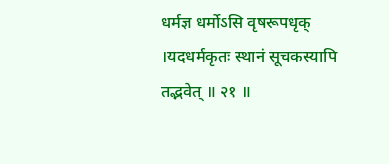धर्मज्ञ धर्मोऽसि वृषरूपधृक् ।यदधर्मकृतः स्थानं सूचकस्यापि तद्भवेत् ॥ २१ ॥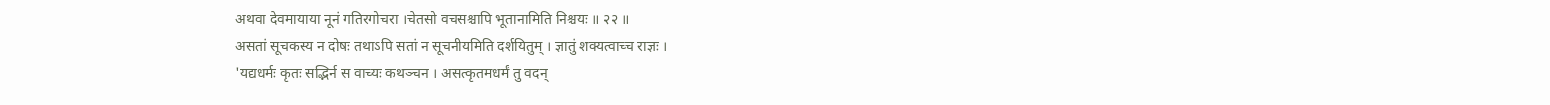अथवा देवमायाया नूनं गतिरगोचरा ।चेतसो वचसश्चापि भूतानामिति निश्चयः ॥ २२ ॥
असतां सूचकस्य न दोषः तथाऽपि सतां न सूचनीयमिति दर्शयितुम् । ज्ञातुं शक्यत्वाच्च राज्ञः ।
'यद्यधर्मः कृतः सद्भिर्न स वाच्यः कथञ्चन । असत्कृतमधर्मं तु वदन्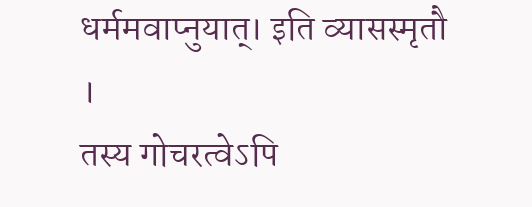धर्ममवाप्नुयात्। इति व्यासस्मृतौ ।
तस्य गोचरत्वेऽपि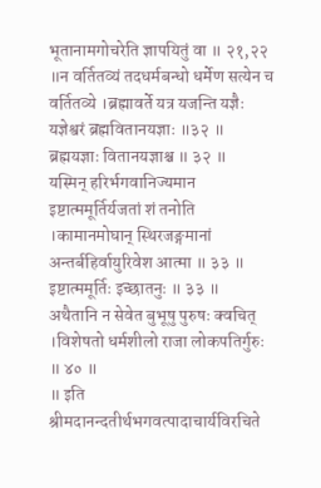भूतानामगोचरेति ज्ञापयितुं वा ॥ २१,२२ ॥न वर्तितव्यं तदधर्मबन्धो धर्मेण सत्येन च वर्तितव्ये ।ब्रह्मावर्ते यत्र यजन्ति यज्ञैः यज्ञेश्वरं ब्रह्मवितानयज्ञाः ॥३२ ॥
ब्रह्मयज्ञाः वितानयज्ञाश्च ॥ ३२ ॥
यस्मिन् हरिर्भगवानिज्यमान इष्टात्ममूर्तिर्यजतां शं तनोति ।कामानमोघान् स्थिरजङ्गमानां अन्तर्बहिर्वायुरिवेश आत्मा ॥ ३३ ॥
इष्टात्ममूर्तिः इच्छातनुः ॥ ३३ ॥
अथैतानि न सेवेत बुभूषु पुरुषः क्वचित् ।विशेषतो धर्मशीलो राजा लोकपतिर्गुरुः ॥ ४० ॥
॥ इति श्रीमदानन्दतीर्थभगवत्पादाचार्यविरचिते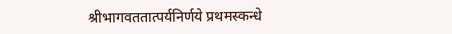श्रीभागवततात्पर्यनिर्णये प्रथमस्कन्धे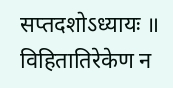सप्तदशोऽध्यायः ॥
विहितातिरेकेण न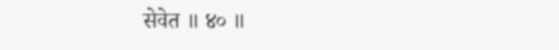सेवेत ॥ ४० ॥